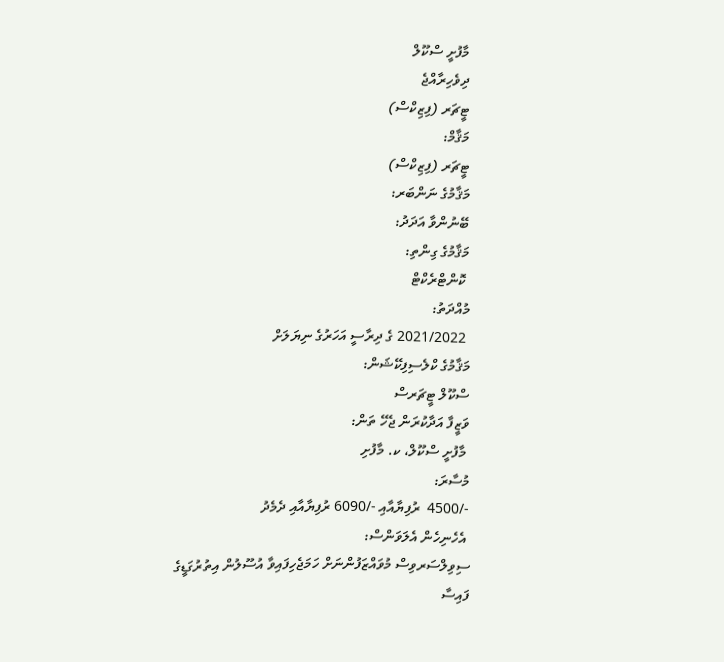މާފުށީ ސްކޫލް
ދިވެހިރާއްޖެ
ޓީޗަރ (ފިޒިކްސް)
މަޤާމް:
ޓީޗަރ (ފިޒިކްސް)
މަޤާމުގެ ނަންބަރ:
ބޭނުންވާ އަދަދު:
މަޤާމުގެ ގިންތި:
 ކޮންޓްރެކްޓް
މުއްދަތު:
 2021/2022 ގެ ދިރާސީ އަހަރުގެ ނިޔަލަށް
މަޤާމުގެ ކްލެސިފިކޭޝަން:
ސްކޫލް ޓީޗަރސް
ވަޒީފާ އަދާކުރަން ޖެހޭ ތަން:
 މާފުށީ ސްކޫލް، ކ. މާފުށި
މުސާރަ:
-/4500  ރުފިޔާއާއި -/6090 ރުފިޔާއާއި ދެމެދު
 އެހެނިހެން އެލަވަންސް:
ސިވިލްސަރވިސް މުވައްޒަފުންނަށް ހަމަޖެހިފައިވާ އުސޫލުން އިތުރުގަޑީގެ ފައިސާ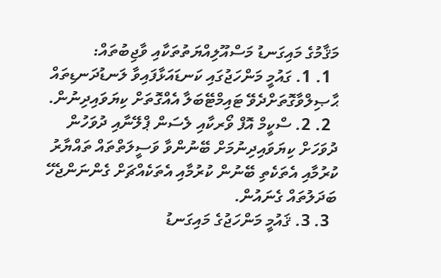މަޤާމުގެ މައިގަނޑު މަސްއޫލިއްޔަތުތަކާއި ވާޖިބުތައް:
  1. 1. ގައުމީ މަންހަޖުގައި ކަނޑައަޅާފައިވާ ލަނޑުދަނޑިތައް ޙާޞިލްވާގޮތަށްދެވޭ ޓައިމްޓޭބަލާ އެއްގޮތަށް ކިޔަވައިދިނުން.
  2. 2. ސްކީމް އޮފް ވޯރކާއި ލެސަން ޕްލޭނާއި ދުވަހުން ދުވަހަށް ކިޔަވައިދިނުމަށް ބޭނުންވާ ވަސީލަތްތައް ތައްޔާރު ކުރުމާއި އެތަކެތި ބޭނުން ކުރުމާއި އެތަކެއްޗަށް ގެންނަންޖެހޭ ބަދަލުތައް ގެނައުން.
  3. 3. ޤައުމީ މަންހަޖުގެ މައިގަނޑު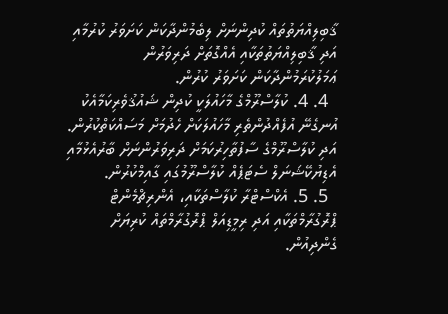ޤާބިލިއްޔަތުތައް ކުދިންނަށް ލިބެމުންދާކަން ކަށަވަރު ކުރުމާއި އަދި ޤާބިލިއްޔަތުތަކާއި އެއްގޮތަށް ދަރިވަރުން ޢަމަލުކުރަމުންދާކަން ކަށަވަރު ކުރުން.
  4. 4. ކުލާސްރޫމްގެ މާހައުލަކީ ކުދިން ޝައުޤުވެރިކަމާއެކު އުނގެނޭ އުފެއްދުންތެރި މާހައުލަކަށް ހެދުމަށް މަސައްކަތްކުރުން. އަދި ކުލާސްރޫމްގެ ސާފުތާހިރުކަމަށް ދަރިވަރުންނަށް ބާރުއެޅުމާއި އެޑިޔުކޭޝަނަލް ސެޓަޕެއް ކުލާސްރޫމުގައި ގާއިމްކުރުން.
  5. 5. އެކްސްޓްރާ ކުލާސްތަކާއި، އެންރިޗްމެންޓް ޕްރޮގުރާމްތަކާއި އަދި ރިމީޑިއަލް ޕްރޮގުރާމްތައް ކުރިޔަށް ގެންދިއުން.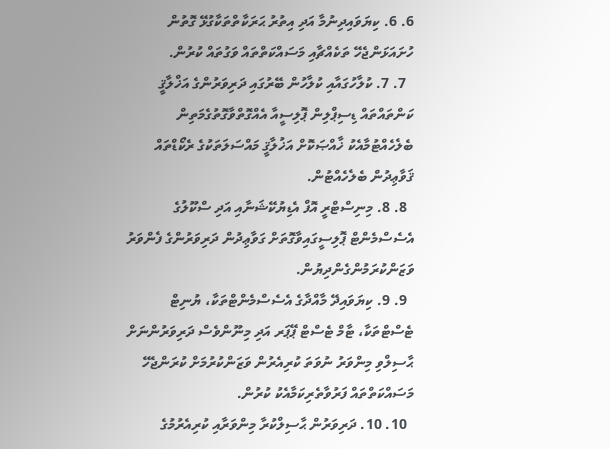6. 6. ކިޔަވައިދިނުމާ އަދި އިތުރު ޙަރަކާތްތަކާގުޅޭ ގޮތުން ހުށައަޅަންޖެހޭ ތަކެއްޗާއި މަސައްކަތްތައް ވަގުތައް ކުރުން.
  7. 7. ކުލާހުގައާއި ކުލާހުން ބޭރުގައި ދަރިވަރުންގެ އަޚްލާޤީ ކަންތައްތައް ޑިސިޕްލިން ޕޮލިސީއާ އެއްގޮތްވާގޮތުގެމަތިން ބެލެހެއްޓުމާއެކު ޚާއްޞަކޮށް އަޚުލާޤީ މައްސަލަތަކުގެ ރެކޯޑްތައް ޤަވާޢިދުން ބެލެހެއްޓުން.
  8. 8. މިނިސްޓްރީ އޮފް އެޑިޔުކޭޝަނާއި އަދި ސްކޫލުގެ އެސެސްމެންޓް ޕޮލިސީގައިވާގޮތަށް ގަވާޢިދުން ދަރިވަރުންގެ ފެންވަރު ވަޒަންކުރަމުންގެންދިޔުން.
  9. 9. ކިޔަވައިދޭ މާއްދާގެ އެސެސްމެންޓްތަކާ، ޔުނިޓް ޓެސްޓްތަކާ، ޓާމް ޓެސްޓް ޕޭޕަރ އަދި މިނޫންވެސް ދަރިވަރުންނަށް ޙާސިލްވި މިންވަރު ނުވަތަ ކުރިއެރުން ވަޒަންކުރުމަށް ކުރަންޖެހޭ މަސައްކަތްތައް ފަރުވާތެރިކަމާއެކު ކުރުން.
  10. 10. ދަރިވަރުން ޙާސިލްކުރާ މިންވަރާއި ކުރިއެރުމުގެ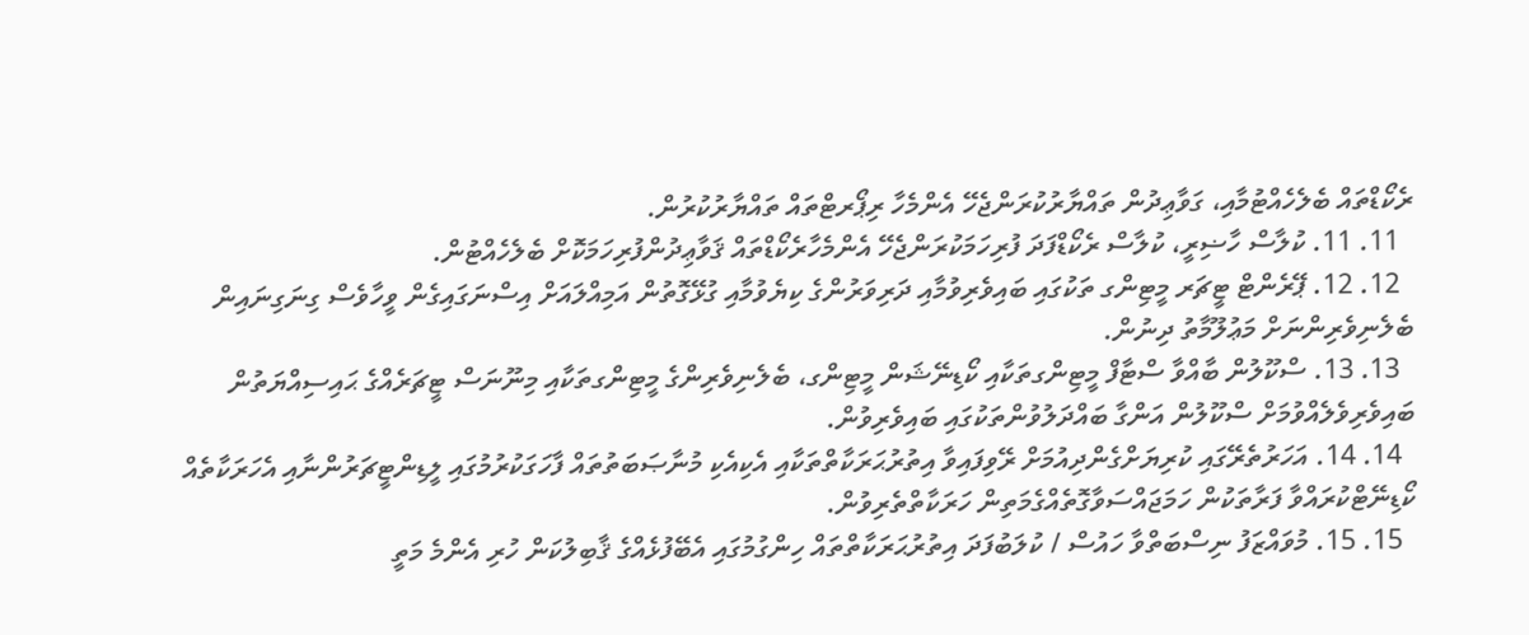ރެކޯޑްތައް ބެލެހެއްޓުމާއި، ގަވާޢިދުން ތައްޔާރުކުރަންޖެހޭ އެންމެހާ ރިޕޯރޓްތައް ތައްޔާރުކުރުން.
  11. 11. ކުލާސް ހާޟިރީ، ކުލާސް ރެކޯޑްފަދަ ފުރިހަމަކުރަންޖެހޭ އެންމެހާރެކޯޑްތައް ޤަވާޢިދުންފުރިހަމަކޮށް ބެލެހެއްޓުން.
  12. 12. ޕޭރެންޓް ޓީޗަރ މީޓިންގ ތަކުގައި ބައިވެރިވުމާއި ދަރިވަރުންގެ ކިޔެވުމާއި ގުޅޭގޮތުން އަމިއްލައަށް އިސްނަގައިގެން ވީހާވެސް ގިނަގިނައިން ބެލެނިވެރިންނަށް މަޢުލޫމާތު ދިނުން.
  13. 13. ސްކޫލުން ބާއްވާ ސްޓާފް މީޓިންގތަކާއި ކޯޑިނޭޝަން މީޓިންގ، ބެލެނިވެރިންގެ މީޓިންގތަކާއި މިނޫނަސް ޓީޗަރެއްގެ ޙައިސިއްޔަތުން ބައިވެރިވެލެއްވުމަށް ސްކޫލުން އަންގާ ބައްދަލުވުންތަކުގައި ބައިވެރިވުން.
  14. 14. އަހަރުތެރޭގައި ކުރިޔަށްގެންދިއުމަށް ރޭވިފައިވާ އިތުރުޙަރަކާތްތަކާއި އެކިއެކި މުނާޞަބަތުތައް ފާހަގަކުރުމުގައި ލީޑިންޓީޗަރުންނާއި އެހަރަކާތެއް ކޯޑިނޭޓްކުރައްވާ ފަރާތަކުން ހަމަޖައްސަވާގޮތެއްގެމަތިން ހަރަކާތްތެރިވުން.
  15. 15. މުވައްޒަފު ނިސްބަތްވާ ހައުސް / ކުލަބުފަދަ އިތުރުޙަރަކާތްތައް ހިންގުމުގައި އެބޭފުޅެއްގެ ޤާބިލުކަން ހުރި އެންމެ މަތީ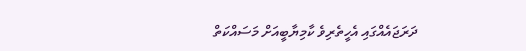ދަރަޖައެއްގައި އެހީތެރިވެ ކާމިޔާބީއަށް މަސައްކަތް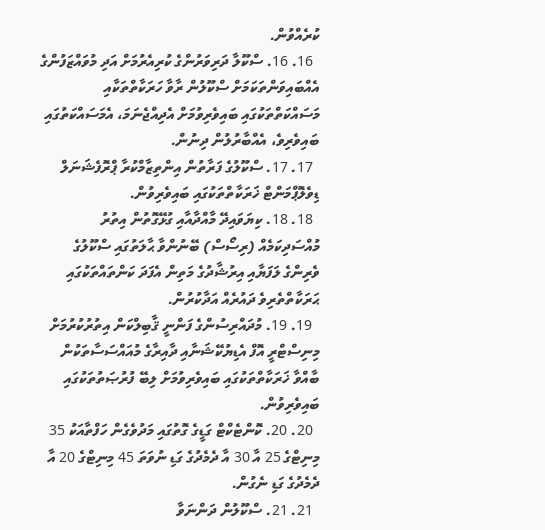ކުރެއްވުން.
  16. 16. ސްކޫލާ ދަރިވަރުންގެ ކުރިއެރުމަށް އަދި މުވައްޒަފުންގެ އެއްބައިވަންތަކަމަށް ސްކޫލުން ރާވާ ހަރަކާތްތަކާއި މަސައްކަތްތަކުގައި ބައިވެރިވުމަށް އެދިއްޖެނަމަ، އެމަސައްކަތުގައި ބައިވެރިވެ، އެއްބާރުލުން ދިނުން.
  17. 17. ސްކޫލުގެ ފަރާތުން އިންތިޒާމްކުރާ ޕްރޮފެޝަނަލް ޑިވެލޮޕްމަންޓް ޚަރަކާތްތަކުގައި ބައިވެރިވުން.
  18. 18. ކިޔަވައިދޭ މާއްދާއާއި ގުޅޭގޮތުން އިތުރު މުއްސަދިކަމެއް (ރިސޯސް) ބޭނުންވާ ޙާލަތުގައި ސްކޫލުގެ ވެރިންގެ ލަފަޔާއި އިރުޝާދުގެ މަތިން އެފަދަ ކަންތައްތަކުގައި ޙަރަކާތްތެރިވެ ދައުރެއް އަދާކުރުން.
  19. 19. މުދައްރިސުންގެ ފަންނީ ޤާބިލްކަން އިތުރުކުރުމަށް މިނިސްޓްރީ އޮފް އެޑިޔުކޭޝަނާއި ދާއިރާގެ މުއައްސަސާތަކުން ބާއްވާ ޚަރަކާތްތަކުގައި ބައިވެރިވުމަށް ލިބޭ ފުރުޞަތުތަކުގައި ބައިވެރިވުން.
  20. 20. ކޮންޓެކްޓް ގަޑީގެ ގޮތުގައި މަދުވެގެން ހަފްތާއަކު 35 މިނިޓްގެ 25 އާ 30 އާ ދެމެދުގެ ގަޑި ނުވަތަ 45 މިނިޓްގެ 20 އާ ދެމެދުގެ ގަޑި ނެގުން.
  21. 21. ސްކޫލުން ދަންނަވާ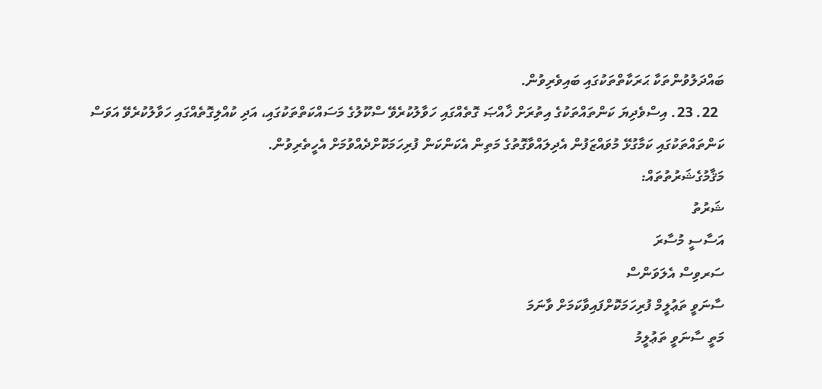ބައްދަލުވުންތަކާ ޙަރަކާތްތަކުގައި ބައިވެރިވުން.
  22. 23. އިސްވެދިޔަ ކަންތައްތަކުގެ އިތުރަށް ޚާއްޞަ ގޮތެއްގައި ހަވާލުކުރެވޭ ސްކޫލުގެ މަސައްކަތްތަކުގައި، އަދި ކުއްލިގޮތެއްގައި ހަވާލުކުރެވޭ އަވަސް ކަންތައްތަކުގައި ކަމާގުޅޭ މުވައްޒަފުން އެދިލައްވާގޮތުގެ މަތިން އެކަންކަން ފުރިހަމަކޮށްދެއްވުމަށް އެހީތެރިވުން.
މަޤާމުގެޝަރުތުތައް:
ޝަރުތު
އަސާސީ މުސާރަ
ސަރވިސް އެލަވަންސް
ސާނަވީ ތަޢުލީމް ފުރިހަމަކޮށްފައިވާކަމަށް ވާނަމަ
މަތީ ސާނަވީ ތަޢުލީމު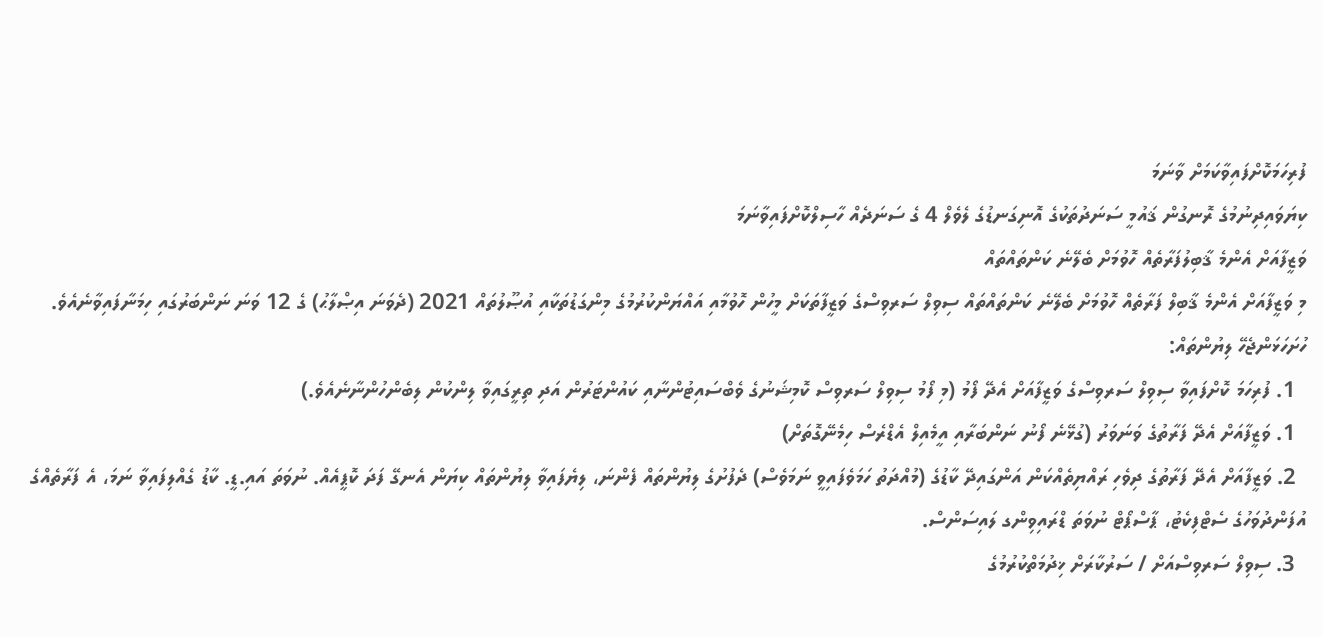ފުރިހަމަކޮށްފައިވާކަމަށް ވާނަމަ
ކިޔަވައިދިނުމުގެ ރޮނގުން ޤައުމީ ސަނަދުތަކުގެ އޮނިގަނޑުގެ ލެވެލް 4 ގެ ސަނަދެއް ހާސިލްކޮށްފައިވާނަމަ
ވަޒީފާއަށް އެންމެ ޤާބިލުފަރާތެއް ހޮވުމަށް ބެލޭނެ ކަންތައްތައް
މި ވަޒީފާއަށް އެންމެ ޤާބިލް ފަރާތެއް ހޮވުމަށް ބެލޭނެ ކަންތައްތައް ސިވިލް ސަރވިސްގެ ވަޒީފާތަކަށް މީހުން ހޮވުމާއި އައްޔަންކުރުމުގެ މިންގަޑުތަކާއި އުޞޫލުތައް 2021 (ދެވަނަ އިޞްލާޙު) ގެ 12 ވަނަ ނަންބަރުގައި ހިމަނާފައިވާނެއެވެ.
ހުށަހަޅަންޖެހޭ ލިޔުންތައް:
  1. ފުރިހަމަ ކޮށްފައިވާ ސިވިލް ސަރވިސްގެ ވަޒީފާއަށް އެދޭ ފޯމު (މި ފޯމު ސިވިލް ސަރވިސް ކޮމިޝަނުގެ ވެބްސައިޓުންނާއި ކައުންޓަރުން އަދި ތިރީގައިވާ ލިންކުން ލިބެންހުންނާނެއެވެ.)
  1. ވަޒީފާއަށް އެދޭ ފަރާތުގެ ވަނަވަރު (ގުޅޭނެ ފޯނު ނަންބަރާއި އީމެއިލް އެޑްރެސް ހިމެނޭގޮތަށް)
  2. ވަޒީފާއަށް އެދޭ ފަރާތުގެ ދިވެހި ރައްޔިތެއްކަން އަންގައިދޭ ކާޑުގެ (މުއްދަތު ހަމަވެފައިވީ ނަމަވެސް) ދެފުށުގެ ލިޔުންތައް ފެންނަ، ލިޔެފައިވާ ލިޔުންތައް ކިޔަން އެނގޭ ފަދަ ކޮޕީއެއް. ނުވަތަ އައި.ޑީ. ކާޑު ގެއްލިފައިވާ ނަމަ، އެ ފަރާތެއްގެ އުފަންދުވަހުގެ ސެޓްފިކެޓު، ޕާސްޕޯޓް ނުވަތަ ޑްރައިވިންގ ލައިސަންސް.
  3. ސިވިލް ސަރވިސްއަށް / ސަރުކާރަށް ޚިދުމަތްކުރުމުގެ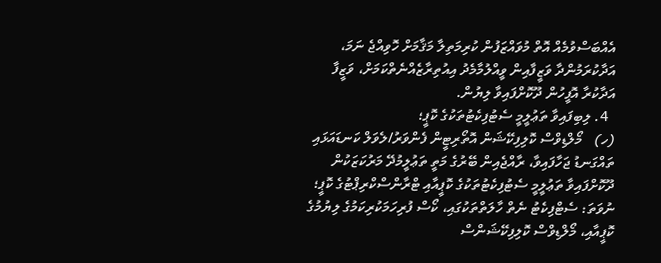އެއްބަސްވުމެއް އޮތް މުވައްޒަފުން ކުރިމަތިލާ މަޤާމަށް ހޮވިއްޖެ ނަމަ، އަދާކުރަމުންދާ ވަޒީފާއިން ވީއްލުމާމެދު އިއުތިރާޒެއްނެތްކަމަށް، ވަޒީފާ އަދާކުރާ އޮފީހުން ދޫކޮށްފައިވާ ލިޔުން.
  4. ލިބިފައިވާ ތަޢުލީމީ ސެޓުފިކެޓުތަކުގެ ކޮޕީ؛
(ހ)   މޯލްޑިވްސް ކޮލިފިކޭޝަން އޮތޯރިޓީން ފެންވަރު/ލެވަލް ކަނޑައަޅައި ތައްގަނޑު ޖަހާފައިވާ، ރާއްޖެއިން ބޭރުގެ މަތީ ތަޢުލީމުދޭ މަރުކަޒަކުން ދޫކޮށްފައިވާ ތަޢުލީމީ ސެޓުފިކެޓުތަކުގެ ކޮޕީއާއި ޓްރާންސްކްރިޕްޓުގެ ކޮޕީ؛ ނުވަތަ: ސެޓްފިކެޓު ނެތް ހާލަތްތަކުގައި، ކޯސް ފުރިހަމަކުރިކަމުގެ ލިޔުމުގެ ކޮޕީއާއި، މޯލްޑިވްސް ކޮލިފިކޭޝަންސް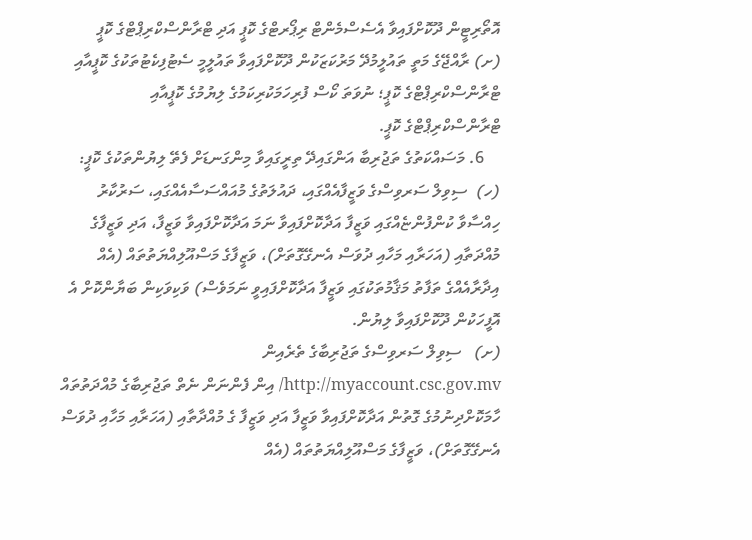އޮތޯރިޓީން ދޫކޮށްފައިވާ އެސެސްމެންޓް ރިޕޯރޓްގެ ކޮޕީ އަދި ޓްރާންސްކްރިޕްޓްގެ ކޮޕީ
(ށ) ރާއްޖޭގެ މަތީ ތައުލީމުދޭ މަރުކަޒަކުން ދޫކޮށްފައިވާ ތައުލީމީ ސެޓުފިކެޓުތަކުގެ ކޮޕީއާއި ޓްރާންސްކްރިޕްޓްގެ ކޮޕީ؛ ނުވަތަ ކޯސް ފުރިހަމަކުރިކަމުގެ ލިޔުމުގެ ކޮޕީއާއި ޓްރާންސްކްރިޕްޓްގެ ކޮޕީ.
    6. މަސައްކަތުގެ ތަޖުރިބާ އަންގައިދޭ ތިރީގައިވާ މިންގަނޑަށް ފެތޭ ލިޔުންތަކުގެ ކޮޕީ:
(ހ)  ސިވިލް ސަރވިސްގެ ވަޒީފާއެއްގައި، ދައުލަތުގެ މުއައްސަސާއެއްގައި، ސަރުކާރު ހިއްސާވާ ކުންފުންޏެއްގައި ވަޒީފާ އަދާކޮށްފައިވާ ނަމަ އަދާކޮށްފައިވާ ވަޒީފާ، އަދި ވަޒީފާގެ މުއްދަތާއި (އަހަރާއި މަހާއި ދުވަސް އެނގޭގޮތަށް)، ވަޒީފާގެ މަސްއޫލިއްޔަތުތައް (އެއް އިދާރާއެއްގެ ތަފާތު މަޤާމުތަކުގައި ވަޒީފާ އަދާކޮށްފައިވީ ނަމަވެސް) ވަކިވަކިން ބަޔާންކޮށް އެ އޮފީހަކުން ދޫކޮށްފައިވާ ލިޔުން.
(ށ)   ސިވިލް ސަރވިސްގެ ތަޖުރިބާގެ ތެރެއިން http://myaccount.csc.gov.mv/ އިން ފެންނަން ނެތް ތަޖުރިބާގެ މުއްދަތުތައް ހާމަކޮށްދިނުމުގެ ގޮތުން އަދާކޮށްފައިވާ ވަޒީފާ އަދި ވަޒީފާ ގެ މުއްދާތާއި (އަހަރާއި މަހާއި ދުވަސް އެނގޭގޮތަށް)، ވަޒީފާގެ މަސްއޫލިއްޔަތުތައް (އެއް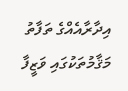އިދާރާއެއްގެ ތަފާތު މަޤާމުތަކުގައި ވަޒީފާ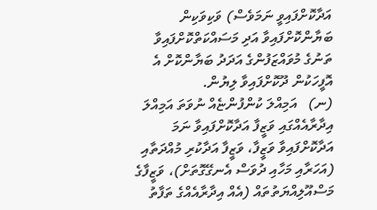އަދާކޮށްފައިވީ ނަމަވެސް) ވަކިވަކިން ބަޔާންކޮށްފައިވާ އަދި މަސައްކަތްކޮށްފައިވާ ތަނުގެ މުވައްޒަފުންގެ އަދަދު ބަޔާންކޮށް އެ އޮފީހަކުން ދޫކޮށްފައިވާ ލިޔުން.
(ނ)   އަމިއްލަ ކުންފުންޏެއް ނުވަތަ އަމިއްލަ އިދާރާއެއްގައި ވަޒީފާ އަދާކޮށްފައިވާ ނަމަ އަދާކޮށްފައިވާ ވަޒީފާ، ވަޒީފާ އަދާކުރި މުއްދަތާއި (އަހަރާއި މަހާއި ދުވަސް އެނގޭގޮތަށް)، ވަޒީފާގެ މަސްއޫލިއްޔަތުތައް (އެއް އިދާރާއެއްގެ ތަފާތު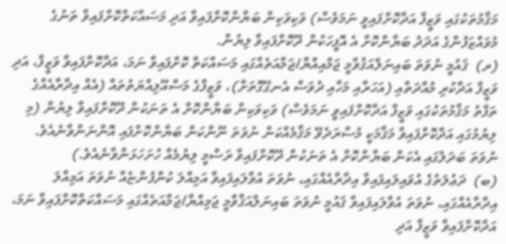މަޤާމުތަކުގައި ވަޒީފާ އަދާކޮށްފައިވީ ނަމަވެސް) ވަކިވަކިން ބަޔާންކޮށްފައިވާ އަދި މަސައްކަތްކޮށްފައިވާ ތަނުގެ މުވައްޒަފުންގެ އަދަދު ބަޔާންކޮށް އެ އޮފީހަކުން ދޫކޮށްފައިވާ ލިޔުން.
(ރ)  ޤައުމީ ނުވަތަ ބައިނަލްއަޤުވާމީ ޖަމްއިއްޔާ/ޖަމާއަތެއްގައި މަސައްކަތް ކޮށްފައިވާ ނަމަ، އަދާކޮށްފައިވާ ވަޒީފާ، އަދި ވަޒީފާ އަދާކުރި މުއްދަތާއި (އަހަރާއި މަހާއި ދުވަސް އެނގޭގޮތަށް)، ވަޒީފާގެ މަސްއޫލިއްޔަތުތައް (އެއް އިދާރާއެއްގެ ތަފާތު މަޤާމުތަކުގައި ވަޒީފާ އަދާކޮށްފައިވީ ނަމަވެސް) ވަކިވަކިން ބަޔާންކޮށް އެ ތަނަކުން ދޫކޮށްފައިވާ ލިޔުން (މި ލިޔުމުގައި އަދާކޮށްފައިވާ މަޤާމަކީ މުސާރަދެވޭ މަޤާމެއްކަން ނުވަތަ ނޫންކަން ބަޔާންކޮށްފައި އޮންނަންވާނެއެވެ. ނުވަތަ ބަދަލުގައި އެކަން ބަޔާންކޮށް އެ ތަނަކުން ދޫކޮށްފައިވާ ރަސްމީ ލިޔުމެއް ހުށަހަޅަންވާނެއެވެ.)
(ބ)  ދަޢުލަތުގެ އުވައިލައިފައިވާ އިދާރާއެއްގައި، ނުވަތަ އުވާލައިފައިވާ އަމިއްލަ ކުންފުންޏެއް ނުވަތަ އަމިއްލަ އިދާރާއެއްގައި، ނުވަތަ އުވާލައިފައިވާ ޤައުމީ ނުވަތަ ބައިނަލްއަޤްވާމީ ޖަމިއްޔާ/ޖަމާއަތެއްގައި މަސައްކަތްކޮށްފައިވާ ނަމަ،  އަދާކޮށްފައިވާ ވަޒީފާ އަދި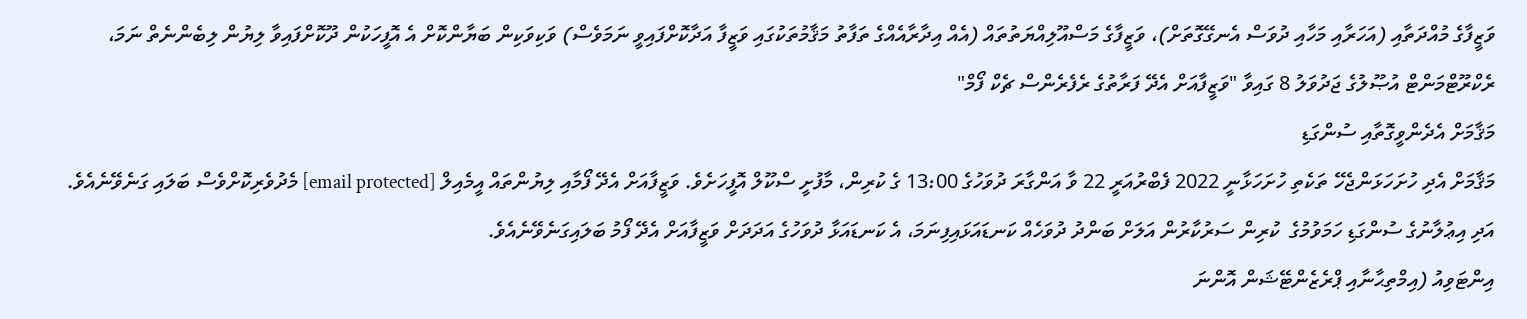ވަޒީފާގެ މުއްދަތާއި (އަހަރާއި މަހާއި ދުވަސް އެނގޭގޮތަށް)، ވަޒީފާގެ މަސްއޫލިއްޔަތުތައް (އެއް އިދާރާއެއްގެ ތަފާތު މަޤާމުތަކުގައި ވަޒީފާ އަދާކޮށްފައިވީ ނަމަވެސް) ވަކިވަކިން ބަޔާންކޮށް އެ އޮފީހަކުން ދޫކޮށްފައިވާ ލިޔުން ލިބެންނެތް ނަމަ، ރެކްރޫޓްމަންޓް އުޞޫލުގެ ޖަދުވަލު 8 ގައިވާ "ވަޒީފާއަށް އެދޭ ފަރާތުގެ ރެފެރެންސް ޗެކް ފޯމް"
މަޤާމަށް އެދެންވީގޮތާއި ސުންގަޑި
މަޤާމަށް އެދި ހުށަހަޅަންޖެހޭ ތަކެތި ހުށަހަޅާނީ 2022 ފެބްރުއަރީ 22 ވާ އަންގާރަ ދުވަހުގެ 13:00 ގެ ކުރިން، މާފުށީ ސްކޫލް އޮފީހަށެވެ. ވަޒީފާއަށް އެދޭ ފޯމާއި ލިޔުންތައް އީމެއިލް [email protected] މެދުވެރިކޮށްވެސް ބަލައި ގަނެވޭނެއެވެ.
އަދި އިޢުލާނުގެ ސުންގަޑި ހަމަވުމުގެ  ކުރިން ސަރުކާރުން އަލަށް ބަންދު ދުވަހެއް ކަނޑައަޅައިފިނަމަ، އެ ކަނޑައަޅާ ދުވަހުގެ އަދަދަށް ވަޒީފާއަށް އެދޭ ފޯމު ބަލައިގަނެވޭނެއެވެ.
އިންޓަވިއު (އިމްތިޙާނާއި ޕްރެޒެންޓޭޝަން އޮންނަ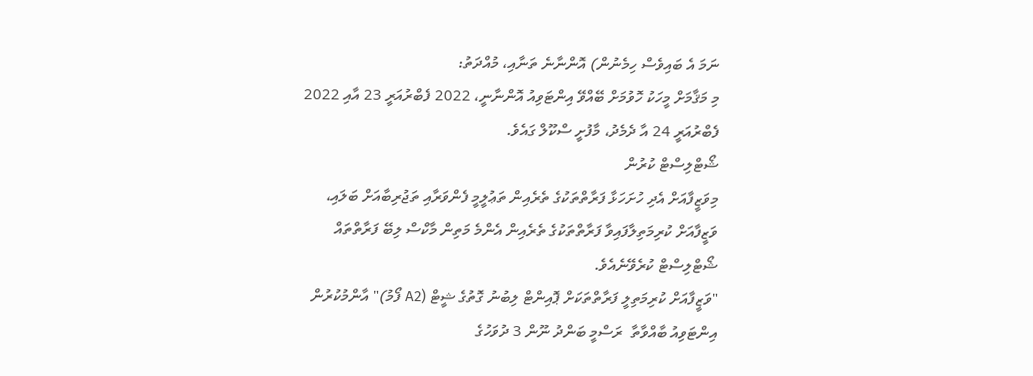ނަމަ އެ ބައިވެސް ހިމެނުން) އޮންނާނެ ތަނާއި، މުއްދަތު:
މި މަޤާމަށް މީހަކު ހޮވުމަށް ބޭއްވޭ އިންޓަވިއު އޮންނާނީ، 2022 ފެބްރުއަރީ 23 އާއި 2022 ފެބްރުއަރީ 24 އާ ދެމެދު، މާފުށީ ސްކޫލް ގައެވެ.
ޝޯޓްލިސްޓް ކުރުން
މިވަޒީފާއަށް އެދި ހުށަހަޅާ ފަރާތްތަކުގެ ތެރެއިން ތަޢުލީމީ ފެންވަރާއި ތަޖުރިބާއަށް ބަލައި، ވަޒީފާއަށް ކުރިމަތިލާފައިވާ ފަރާތްތަކުގެ ތެރެއިން އެންމެ މަތިން މާކްސް ލިބޭ ފަރާތްތައް ޝޯޓްލިސްޓް ކުރެވޭނެއެވެ.
"ވަޒީފާއަށް ކުރިމަތިލީ ފަރާތްތަކަށް ޕޮއިންޓް ލިބުނު ގޮތުގެ ޝީޓް (A2 ފޯމު)" އާންމުކުރުން
އިންޓަވިއު ބާއްވާތާ  ރަސްމީ ބަންދު ނޫން 3 ދުވަހުގެ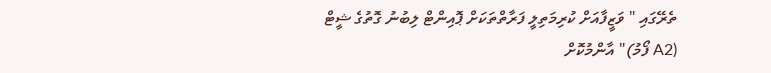ތެރޭގައި " ވަޒީފާއަށް ކުރިމަތިލީ ފަރާތްތަކަށް ޕޮއިންޓް ލިބުނު ގޮތުގެ ޝީޓް (A2 ފޯމު)" އާންމުކޮށް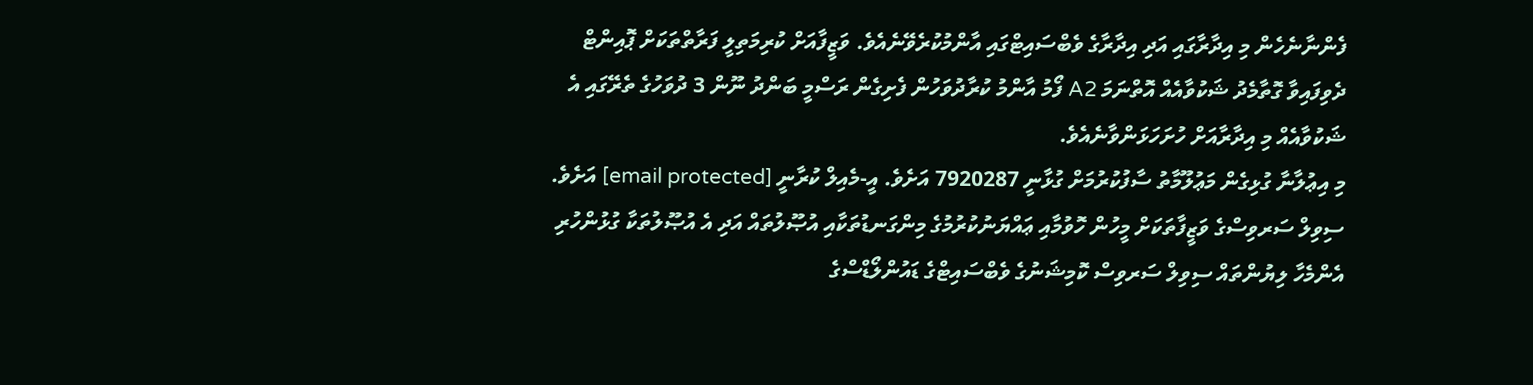ފެންނާނެހެން މި އިދާރާގައި އަދި އިދާރާގެ ވެބްސައިޓްގައި އާންމުކުރެވޭނެއެވެ. ވަޒީފާއަށް ކުރިމަތިލީ ފަރާތްތަކަށް ޕޮއިންޓް ދެވިފައިވާ ގޮތާމެދު ޝަކުވާއެއް އޮތްނަމަ A2 ފޯމު އާންމު ކުރާދުވަހުން ފެށިގެން ރަސްމީ ބަންދު ނޫން 3 ދުވަހުގެ ތެރޭގައި އެ ޝަކުވާއެއް މި އިދާރާއަށް ހުށަހަޅަންވާނެއެވެ.
މި އިޢުލާނާ ގުޅިގެން މަޢުލޫމާތު ސާފުކުރުމަށް ގުޅާނީ 7920287 އަށެވެ. އީ-މެއިލް ކުރާނީ [email protected] އަށެވެ.
ސިވިލް ސަރވިސްގެ ވަޒީފާތަކަށް މީހުން ހޮވުމާއި ޢައްޔަނުކުރުމުގެ މިންގަނޑުތަކާއި އުޞޫލުތައް އަދި އެ އުޞޫލުތަކާ ގުޅުންހުރި އެންމެހާ ލިޔުންތައް ސިވިލް ސަރވިސް ކޮމިޝަނުގެ ވެބްސައިޓްގެ ޑައުންލޯޑްސްގެ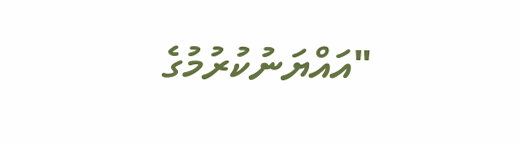"އައްޔަނުކުރުމުގެ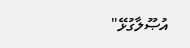އުޞޫލާގުޅޭ"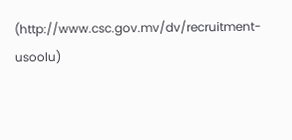(http://www.csc.gov.mv/dv/recruitment-usoolu)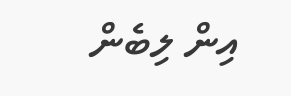އިން ލިބެން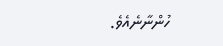ހުންނާނެއެވެ.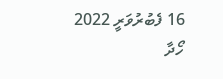16 ފެބުރުވަރީ 2022
ހޯދާ